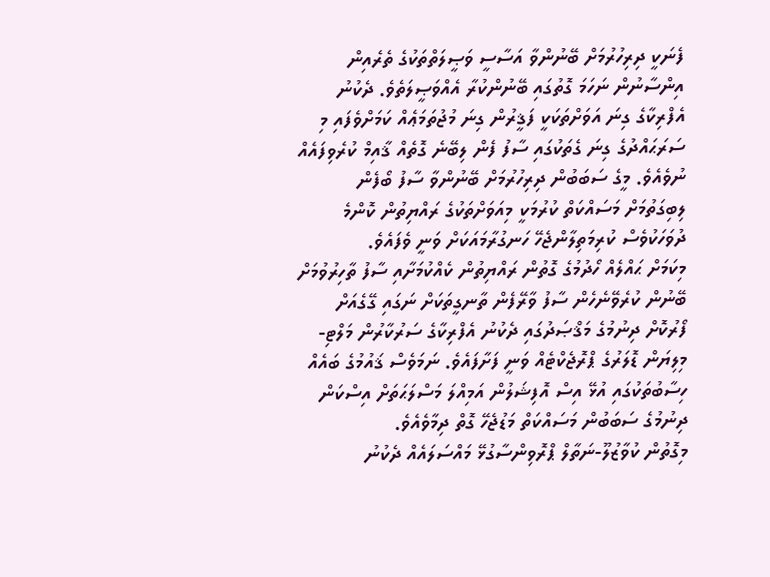ފެނަކީ ދިރިހުރުމަށް ބޭނުންވާ އަސާސީ ވަޞީލަތްތަކުގެ ތެރެއިން އިންސާނުން ނަހަމަ ގޮތުގައި ބޭނުންކުރާ އެއްވަޞީލަތެވެ. ދެކުނު އެފްރިކާގެ ގިނަ އަވަށްތަކަކީ ފަޤީރުން ގިނަ މުޖުތަމަޢެއް ކަމަށްވެފައި މި ސަރަޙައްދުގެ ގިނަ ގެތަކުގައި ސާފު ފެން ލިބޭނެ ގޮތެއް ޤާއިމް ކުރެވިފައެއް ނުވެއެވެ. މީގެ ސަބަބުން ދިރިހުރުމަށް ބޭނުންވާ ސާފު ބޯފެން ލިބިގަތުމަށް މަސައްކަތް ކުރުމަކީ މިއަވަށްތަކުގެ ރައްޔިތުން ކޮންމެ ދުވަހަކުވެސް ކުރިމަތިލާންޖެހޭ ހަނގުރާމައަކަށް ވަނީ ވެފައެވެ.
މިކަމަށް ޙައްލެއް ހޯދުމުގެ ގޮތުން ރައްޔިތުން ކެއްކުމަށާއި ސާފު ތާހިރުވުމަށް ބޭނުން ކުރެވޭނެހެން ސާފު ވާރޭފެން ތާނގީތަކަށް ނަގައި ގޭގެއަށް ފޯރުކޮށް ދިނުމުގެ މަޤްޞަދުގައި ދެކުނު އެފްރިކާގެ ސަރުކާރުން މަލްޓި-މިލިޔަން ޑޮލަރުގެ ޕްރޮޖެކްޓެއް ވަނީ ފަށާފައެވެ. ނަމަވެސް ޤައުމުގެ ބައެއް ހިސާބުތަކުގައި އުޅޭ އިސް އޮފިޝަލުން އަމިއްލަ މަސްލަޙަތަށް އިސްކަން ދިނުމުގެ ސަބަބުން މަސައްކަތް މަޑުޖެހޭ ގޮތް ދިމާވެއެވެ.
މިގޮތުން ކުވާޒުލޫ-ނަތާލް ޕްރޮވިންސާގުޅޭ މައްސަލައެއް ދެކުނު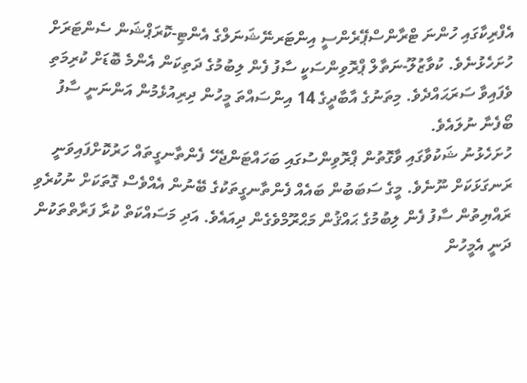އެފްރިކާގައި ހުންނަ ޓްރާންސްޕޭރެންސީ އިންޓަރނޭޝަނަލްގެ އެންޓި-ކޮރަޕްޝަން ސެންޓަރަށް ހުށަހެޅުނެވެ. ކުވާޒުލޫ-ނަތާލް ޕްރޮވިންސަކީ ސާފު ފެން ލިބުމުގެ ދަތިކަން އެންމެ ބޮޑަށް ކުރިމަތި ވެފައިވާ ސަރަޙައްދެވެ. މިތަނުގެ އާބާދީގެ 14 އިންސައްތަ މީހުން ދިރިއުޅެމުން އަންނަނީ ސާފު ބޯފެނާ ނުލައެވެ.
ހުށަހެޅުނު ޝަކުވާގައި ވާގޮތުން ޕްރޮވިންސުގައި ބަހައްޓަންޖެހޭ ފެންތާނގީތައް ހަރުކޮށްފައިވަނީ ރަނގަޅަކަށް ނޫނެވެ. މީގެ ސަބަބުން ބައެއް ފެންތާނގީތަކުގެ ބޭނުން އެއްވެސް ގޮތަކަށް ނުކުރެވި ރައްޔިތުން ސާފު ފެން ލިބުމުގެ ޙައްޤުން މަޙްރޫމްވެގެން ދިއައެވެ. އަދި މަސައްކަތް ކުރާ ފަރާތްތަކުން ދަނީ އެމީހުން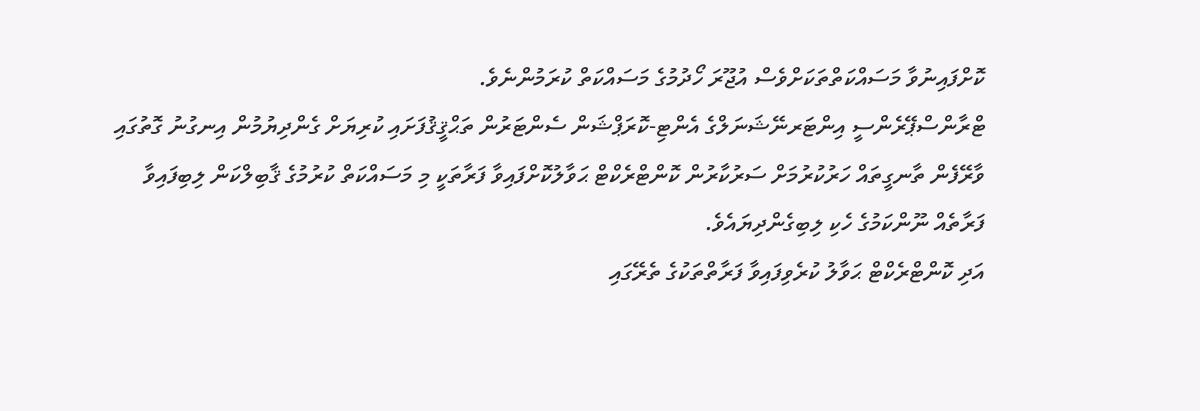ކޮށްފައިނުވާ މަސައްކަތްތަކަށްވެސް އުޖޫރަ ހޯދުމުގެ މަސައްކަތް ކުރަމުންނެވެ.
ޓްރާންސްޕޭރެންސީ އިންޓަރނޭޝަނަލްގެ އެންޓި-ކޮރަޕްޝަން ސެންޓަރުން ތަޙްޤީޤުފަށައި ކުރިޔަށް ގެންދިޔުމުން އިނގުނު ގޮތުގައި ވާރޭފެން ތާނގީތައް ހަރުކުރުމަށް ސަރުކާރުން ކޮންޓްރެކްޓް ޙަވާލުކޮށްފައިވާ ފަރާތަކީ މި މަސައްކަތް ކުރުމުގެ ޤާބިލްކަން ލިބިފައިވާ ފަރާތެއް ނޫންކަމުގެ ހެކި ލިބިގެންދިޔައެވެ.
އަދި ކޮންޓްރެކްޓް ޙަވާލު ކުރެވިފައިވާ ފަރާތްތަކުގެ ތެރޭގައި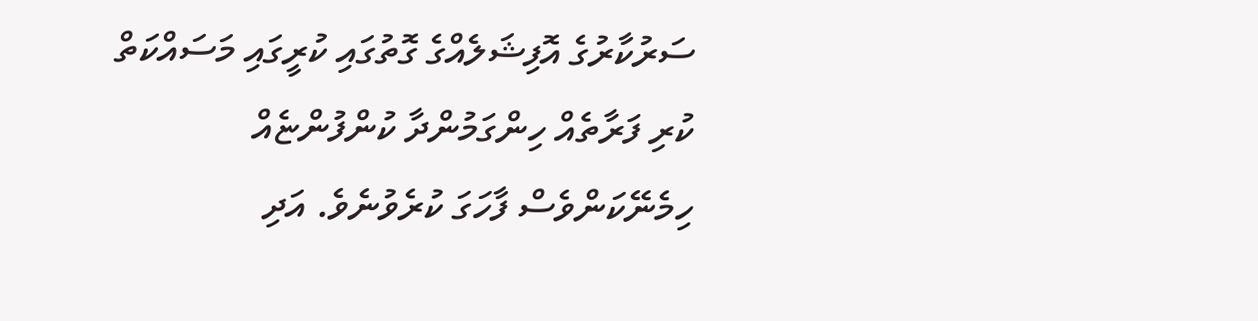ސަރުކާރުގެ އޮފިޝަލެއްގެ ގޮތުގައި ކުރީގައި މަސައްކަތް ކުރި ފަރާތެއް ހިންގަމުންދާ ކުންފުންޏެއް ހިމެނޭކަންވެސް ފާހަގަ ކުރެވުނެވެ. އަދި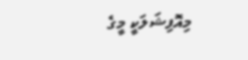މިއޮފިޝަލަކީ މީގެ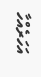އަހަރެއްހާ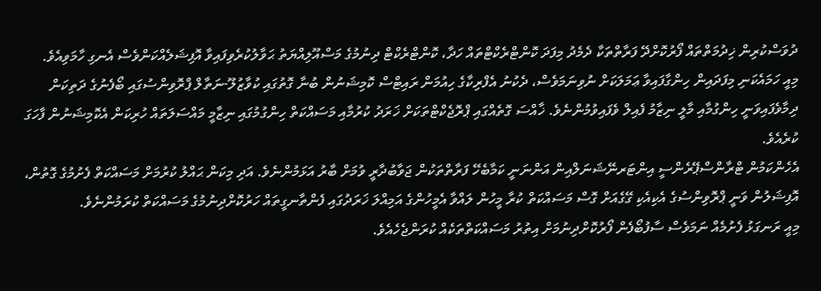ދުވަސްކުރިން ޚިދުމަތްތައް ފޯރުކޮށްދޭ ފަރާތްތަކާ ދެމެދު މިފަދަ ކޮންޓްރެކްޓްތައް ހަދާ، ކޮންޓްރެކްޓް ދިނުމުގެ މަސްއޫލިއްޔަތު ޙަވާލުކުރެވިފައިވާ އޮފިޝަލެއްކަންވެސް އެނގި ހާމަވިއެވެ.
މިއީ ހަމައެކަނި މިފަދައިން ހިންގާފައިވާ ޢަމަލަކަށް ނުވިނަމަވެސް، ދެކުނު އެފްރިކާގެ ހިއުމަން ރައިޓްސް ކޮމިޝަނުން ބުނާ ގޮތުގައި ކުވާޒުލޫ-ނަތާލް ޕްރޮވިންސުގައި ބޯފެނުގެ ދަތިކަން ދިމާވެފައިވަނީ ހިންގުމާއި މާލީ ނިޒާމު ފެއިލް ވެފައިވުމުންނެވެ. ޚާއްސަ ގޮތެއްގައި ޕްރޮޖެކްޓްތަކަށް ޚަރަދު ކުރުމާއި މަސައްކަތް ހިންގުމުގައި ނިޒާމީ މައްސަލަތައް ހުރިކަން އެކޮމިޝަނުން ފާހަގަ ކުރެއެވެ.
އެހެންކަމުން ޓްރާންސްޕޭރެންސީ އިންޓަރނޭޝަނަލްއިން އަންނަނީ ކަމާބެހޭ ފަރާތްތަކުން ޖަވާބުދާރީ ވުމަށް ބާރު އަޅަމުންނެވެ. އަދި މިކަން ޙައްލު ކުރުމަށް މަސައްކަތް ފެށުމުގެ ގޮތުން، އޮފިޝަލުން ވަނީ ޕްރޮވިންސުގެ އެކިއެކި ގޭގެއަށް ގޮސް މަސައްކަތް ކުރާ މީހުން ލައްވާ އެމީހުންގެ އަމިއްލަ ޚަރަދުގައި ފެންތާނގީތައް ހަރުކޮށްދިނުމުގެ މަސައްކަތް ކުރަމުންނެވެ.
މިއީ ރަނގަޅު ފެށުމެއް ނަމަވެސް ސާފުބޯފެން ފޯރުކޮށްދިނުމަށް އިތުރު މަސައްކަތްތަކެއް ކުރަންޖެހެއެވެ.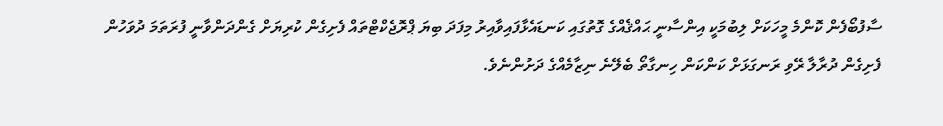ސާފުބޯފެން ކޮންމެ މީހަކަށް ލިބުމަކީ އިންސާނީ ޙައްޤެއްގެ ގޮތުގައި ކަނޑައެޅާފައިވާއިރު މިފަދަ ބިޔަ ޕްރޮޖެކްޓްތައް ފެށިގެން ކުރިޔަށް ގެންދަންވާނީ ފުރަތަމަ ދުވަހުން ފެށިގެން ދުރާލާ ރޭވި ރަނގަޅަށް ކަންކަން ހިނގާތޯ ބެލޭނެ ނިޒާމެއްގެ ދަށުންނެވެ.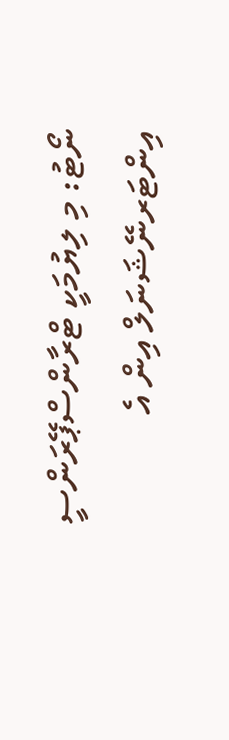ނޯޓު: މި ލިޔުމަކީ ޓްރާންސްޕޭރަންސީ އިންޓަރނޭޝަނަލް އިން އެ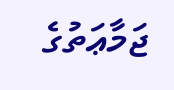ޖަމާޢަތުގެ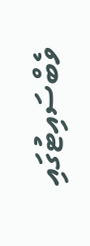ވެބްސައިޓުގައި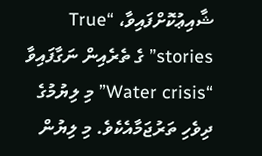ޝާއިޢުކޮށްފައިވާ، “True stories” ގެ ތެރެއިން ނަގާފައިވާ “Water crisis” މި ލިޔުމުގެ ދިވެހި ތަރުޖަމާއެކެވެ. މި ލިޔުން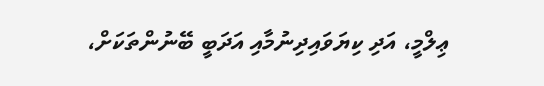ޢިލްމީ، އަދި ކިޔަވައިދިނުމާއި އަދަބީ ބޭނުންތަކަށް،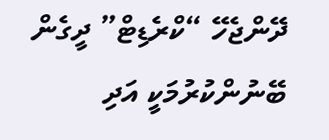ދޭންޖެހޭ “ކްރެޑިޓް” ދީގެން ބޭނުންކުރުމަކީ އަދި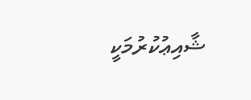ޝާއިޢުކުރުމަކީ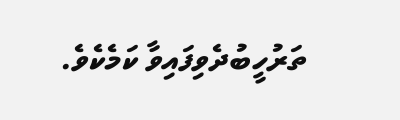ތަރުހީބުދެވިފައިވާ ކަމެކެވެ.